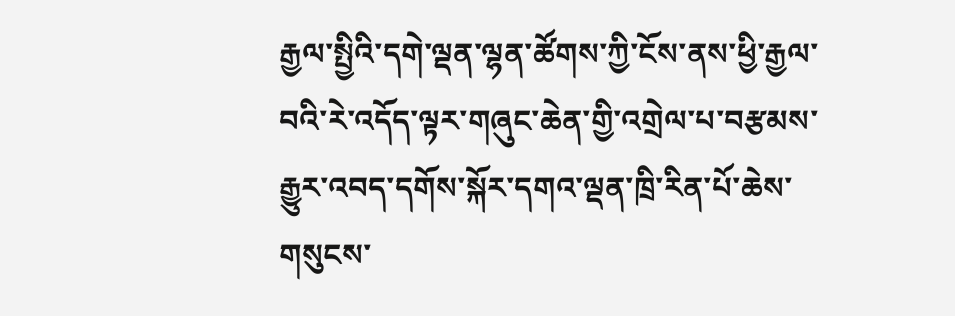རྒྱལ་སྤྱིའི་དགེ་ལྡན་ལྷན་ཚོགས་ཀྱི་ངོས་ནས་ཕྱི་རྒྱལ་བའི་རེ་འདོད་ལྟར་གཞུང་ཆེན་གྱི་འགྲེལ་པ་བརྩམས་རྒྱུར་འབད་དགོས་སྐོར་དགའ་ལྡན་ཁྲི་རིན་པོ་ཆེས་གསུངས་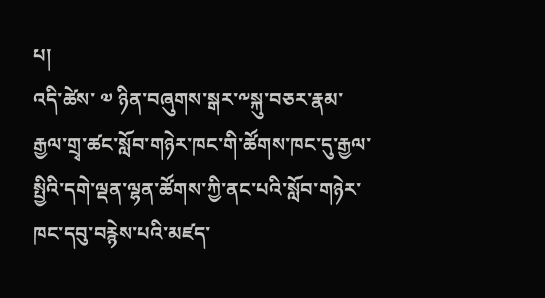པ།
འདི་ཚེས་ ༧ ཉིན་བཞུགས་སྒར་༸སྐུ་བཅར་རྣམ་རྒྱལ་གྲྭ་ཚང་སློབ་གཉེར་ཁང་གི་ཚོགས་ཁང་དུ་རྒྱལ་སྤྱིའི་དགེ་ལྡན་ལྷན་ཚོགས་ཀྱི་ནང་པའི་སློབ་གཉེར་ཁང་དབུ་བརྙེས་པའི་མཛད་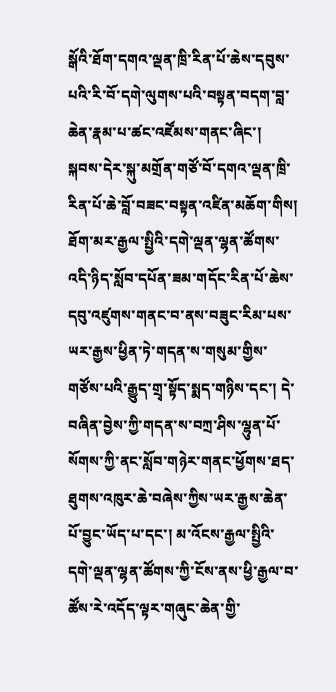སྒོའི་ཐོག་དགའ་ལྡན་ཁྲི་རིན་པོ་ཆེས་དབུས་པའི་རི་བོ་དགེ་ལུགས་པའི་བསྟན་བདག་བླ་ཆེན་རྣམ་པ་ཚང་འཛོམས་གནང་ཞིང་། སྐབས་དེར་སྐུ་མགྲོན་གཙོ་བོ་དགའ་ལྡན་ཁྲི་རིན་པོ་ཆེ་བློ་བཟང་བསྟན་འཛིན་མཆོག་གིས། ཐོག་མར་རྒྱལ་སྤྱིའི་དགེ་ལྡན་ལྷན་ཚོགས་འདི་ཉིད་སློབ་དཔོན་ཟམ་གདོང་རིན་པོ་ཆེས་དབུ་འཛུགས་གནང་བ་ནས་བཟུང་རིམ་པས་ཡར་རྒྱས་ཕྱིན་ཏེ་གདན་ས་གསུམ་གྱིས་གཙོས་པའི་རྒྱུད་གྲྭ་སྟོད་སྨད་གཉིས་དང་། དེ་བཞིན་བྱེས་ཀྱི་གདན་ས་བཀྲ་ཤིས་ལྷུན་པོ་སོགས་ཀྱི་ནང་སློབ་གཉེར་གནང་ཕྱོགས་ཐད་ཐུགས་འཁུར་ཆེ་བཞེས་ཀྱིས་ཡར་རྒྱས་ཆེན་པོ་བྱུང་ཡོད་པ་དང་། མ་འོངས་རྒྱལ་སྤྱིའི་དགེ་ལྡན་ལྷན་ཚོགས་ཀྱི་ངོས་ནས་ཕྱི་རྒྱལ་བ་ཚོས་རེ་འདོད་ལྟར་གཞུང་ཆེན་གྱི་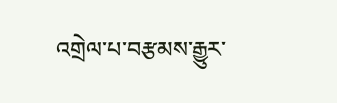འགྲེལ་པ་བརྩམས་རྒྱུར་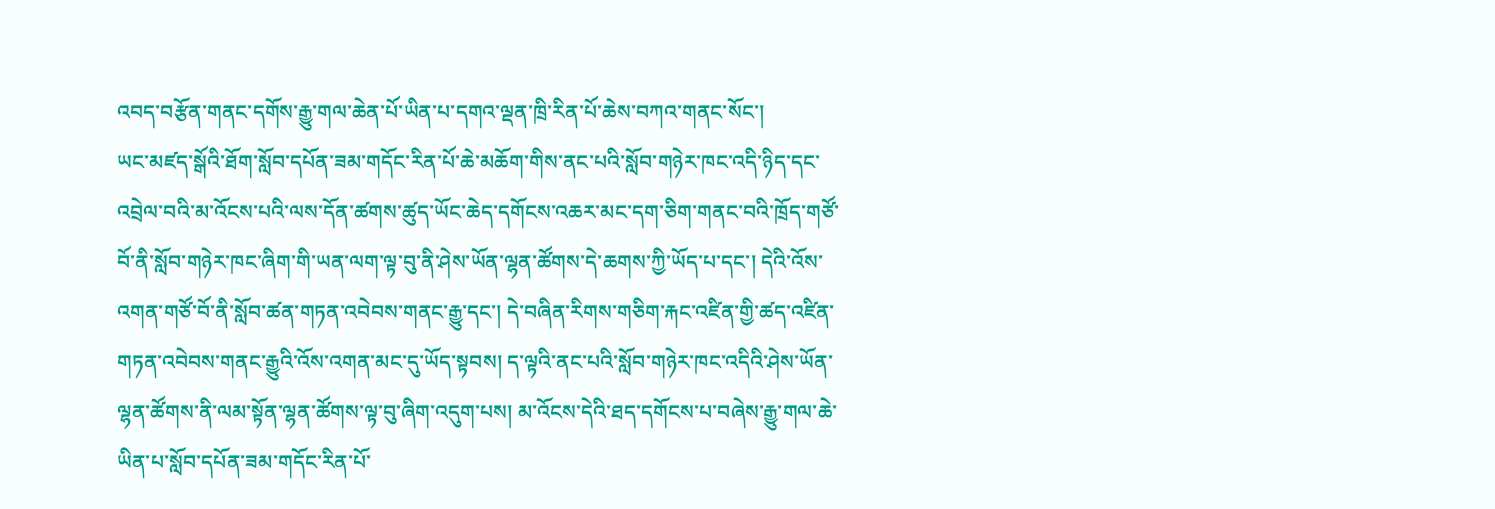འབད་བརྩོན་གནང་དགོས་རྒྱུ་གལ་ཆེན་པོ་ཡིན་པ་དགའ་ལྡན་ཁྲི་རིན་པོ་ཆེས་བཀའ་གནང་སོང་།
ཡང་མཛད་སྒོའི་ཐོག་སློབ་དཔོན་ཟམ་གདོང་རིན་པོ་ཆེ་མཆོག་གིས་ནང་པའི་སློབ་གཉེར་ཁང་འདི་ཉིད་དང་འབྲེལ་བའི་མ་འོངས་པའི་ལས་དོན་ཚགས་ཚུད་ཡོང་ཆེད་དགོངས་འཆར་མང་དག་ཅིག་གནང་བའི་ཁྲོད་གཙོ་བོ་ནི་སློབ་གཉེར་ཁང་ཞིག་གི་ཡན་ལག་ལྟ་བུ་ནི་ཤེས་ཡོན་ལྷན་ཚོགས་དེ་ཆགས་ཀྱི་ཡོད་པ་དང་། དེའི་འོས་འགན་གཙོ་བོ་ནི་སློབ་ཚན་གཏན་འབེབས་གནང་རྒྱུ་དང་། དེ་བཞིན་རིགས་གཅིག་རྐང་འཛིན་གྱི་ཚད་འཛིན་གཏན་འབེབས་གནང་རྒྱུའི་འོས་འགན་མང་དུ་ཡོད་སྟབས། ད་ལྟའི་ནང་པའི་སློབ་གཉེར་ཁང་འདིའི་ཤེས་ཡོན་ལྷན་ཚོགས་ནི་ལམ་སྟོན་ལྷན་ཚོགས་ལྟ་བུ་ཞིག་འདུག་པས། མ་འོངས་དེའི་ཐད་དགོངས་པ་བཞེས་རྒྱུ་གལ་ཆེ་ཡིན་པ་སློབ་དཔོན་ཟམ་གདོང་རིན་པོ་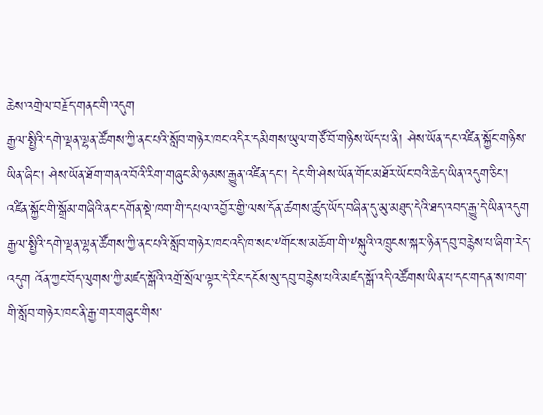ཆེས་འགྲེལ་བརྗོད་གནང་གི་འདུག
རྒྱལ་སྤྱིའི་དགེ་ལྡན་ལྷན་ཚོགས་ཀྱི་ནང་པའི་སློབ་གཉེར་ཁང་འདིར་དམིགས་ཡུལ་གཙོ་བོ་གཉིས་ཡོད་པ་ནི། ཤེས་ཡོན་དང་འཛིན་སྐྱོང་གཉིས་ཡིན་ཞིང་། ཤེས་ཡོན་ཐོག་གནའ་བོའི་རིག་གཞུང་མི་ཉམས་རྒྱུན་འཛིན་དང་། དེང་གི་ཤེས་ཡོན་གོང་མཐོར་ཡོང་བའི་ཆེད་ཡིན་འདུག་ཅིང་། འཛིན་སྐྱོང་གི་སྒྲོམ་གཞིའི་ནང་དགོན་སྡེ་ཁག་གི་དཔལ་འབྱོར་གྱི་ལས་དོན་ཚགས་ཚུད་ཡོད་བཞིན་དུ་མུ་མཐུད་དེའི་ཐད་འབད་རྒྱུ་དེ་ཡིན་འདུག
རྒྱལ་སྤྱིའི་དགེ་ལྡན་ལྷན་ཚོགས་ཀྱི་ནང་པའི་སློབ་གཉེར་ཁང་འདི་ཁ་སང་༸གོང་ས་མཆོག་གི་༸སྐུའི་འཁྲུངས་སྐར་ཉིན་དབུ་བརྙེས་པ་ཞིག་རེད་འདུག འོན་ཀྱང་བོད་ལུགས་ཀྱི་མཛད་སྒོའི་འགྲོ་སྲོལ་ལྟར་དེ་རིང་དངོས་སུ་དབུ་བརྙེས་པའི་མཛད་སྒོ་འདི་འཚོགས་ཡིན་པ་དང་གདན་ས་ཁག་གི་སློབ་གཉེར་ཁང་ནི་རྒྱ་གར་གཞུང་གིས་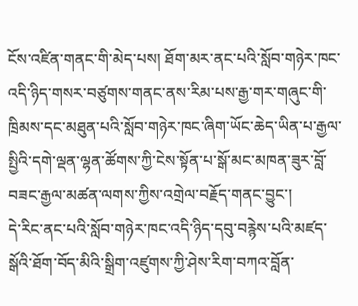ངོས་འཛིན་གནང་གི་མེད་པས། ཐོག་མར་ནང་པའི་སློབ་གཉེར་ཁང་འདི་ཉིད་གསར་བཙུགས་གནང་ནས་རིམ་པས་རྒྱ་གར་གཞུང་གི་ཁྲིམས་དང་མཐུན་པའི་སློབ་གཉེར་ཁང་ཞིག་ཡོང་ཆེད་ཡིན་པ་རྒྱལ་སྤྱིའི་དགེ་ལྡན་ལྷན་ཚོགས་ཀྱི་ངེས་སྟོན་པ་སྒོ་མང་མཁན་ཟུར་བློ་བཟང་རྒྱལ་མཚན་ལགས་ཀྱིས་འགྲེལ་བརྗོད་གནང་བྱུང་།
དེ་རིང་ནང་པའི་སློབ་གཉེར་ཁང་འདི་ཉིད་དབུ་བརྙེས་པའི་མཛད་སྒོའི་ཐོག་བོད་མིའི་སྒྲིག་འཛུགས་ཀྱི་ཤེས་རིག་བཀའ་བློན་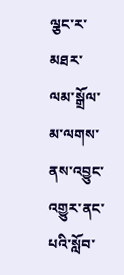ལྕང་ར་མཐར་ལམ་སྒྲོལ་མ་ལགས་ནས་འབྱུང་འགྱུར་ནང་པའི་སློབ་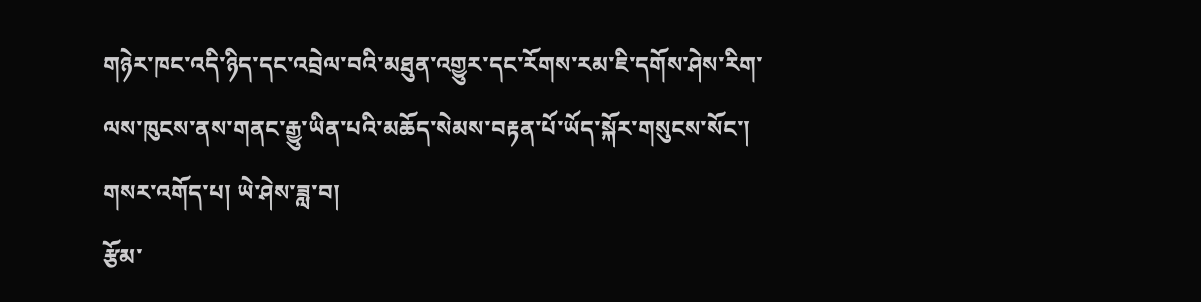གཉེར་ཁང་འདི་ཉིད་དང་འབྲེལ་བའི་མཐུན་འགྱུར་དང་རོགས་རམ་ཇི་དགོས་ཤེས་རིག་ལས་ཁུངས་ནས་གནང་རྒྱུ་ཡིན་པའི་མཆོད་སེམས་བརྟན་པོ་ཡོད་སྐོར་གསུངས་སོང་།
གསར་འགོད་པ། ཡེ་ཤེས་ཟླ་བ།
རྩོམ་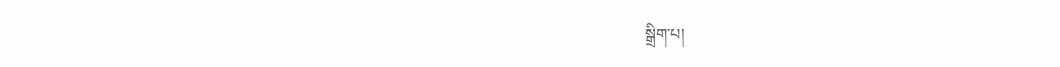སྒྲིག་པ།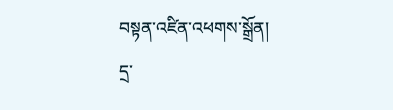བསྟན་འཛིན་འཕགས་སྒྲོན།
དྲ་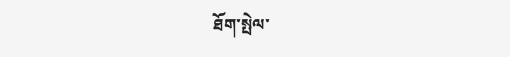ཐོག་སྤེལ་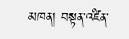མཁན། བསྟན་འཛིན་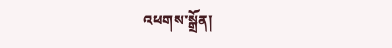འཕགས་སྒྲོན།